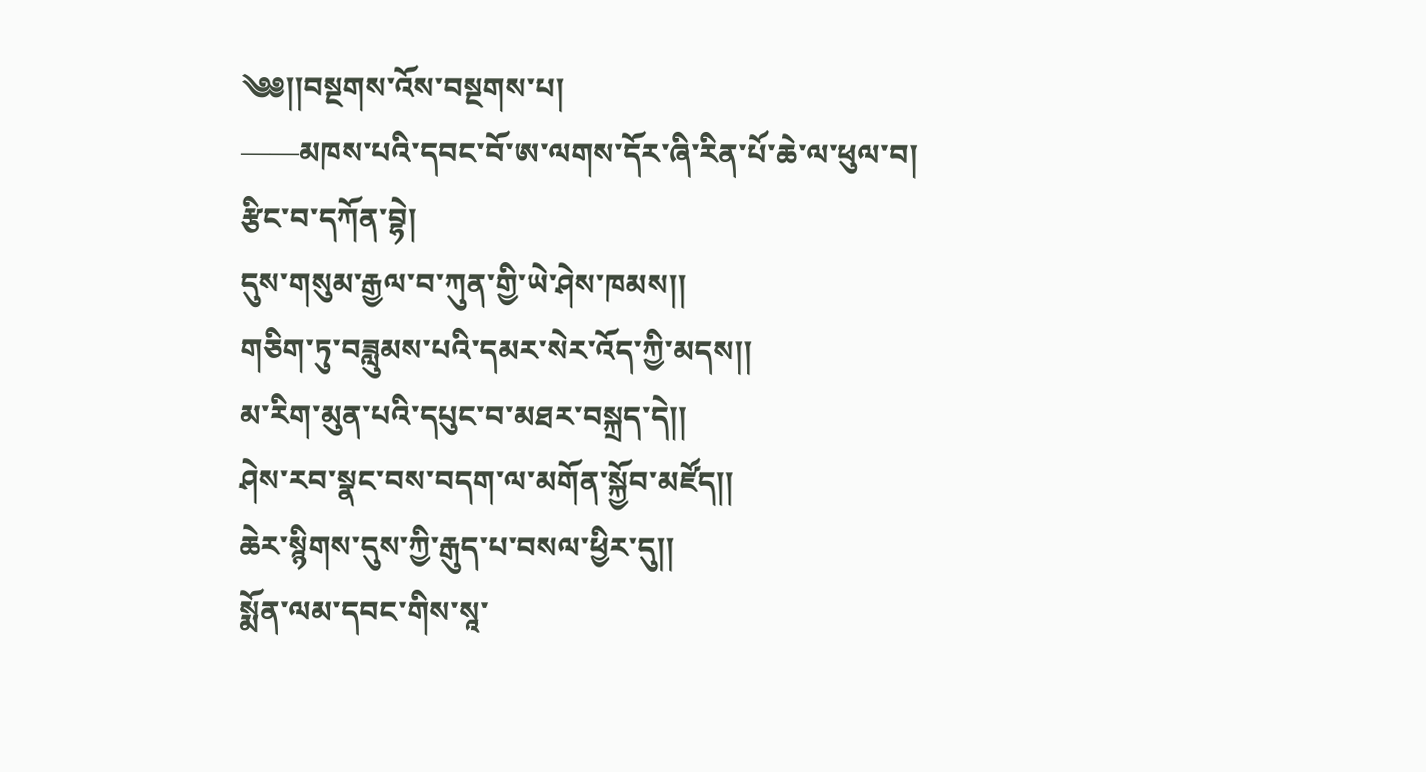༄༅།།བསྔགས་འོས་བསྔགས་པ།
——མཁས་པའི་དབང་བོ་ཨ་ལགས་དོར་ཞི་རིན་པོ་ཆེ་ལ་ཕུལ་བ།
རྩིང་བ་དཀོན་བྷེ།
དུས་གསུམ་རྒྱལ་བ་ཀུན་གྱི་ཡེ་ཤེས་ཁམས།།
གཅིག་ཏུ་བཟླུམས་པའི་དམར་སེར་འོད་ཀྱི་མདས།།
མ་རིག་མུན་པའི་དཔུང་བ་མཐར་བསྐྲད་དེ།།
ཤེས་རབ་སྣང་བས་བདག་ལ་མགོན་སྐྱོབ་མཛོད།།
ཆེར་སྙིགས་དུས་ཀྱི་རྒུད་པ་བསལ་ཕྱིར་དུ།།
སྨོན་ལམ་དབང་གིས་སཱ་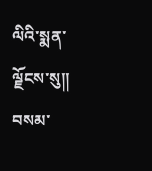ལིའི་སྨན་ལྗོངས་སུ།།
བསམ་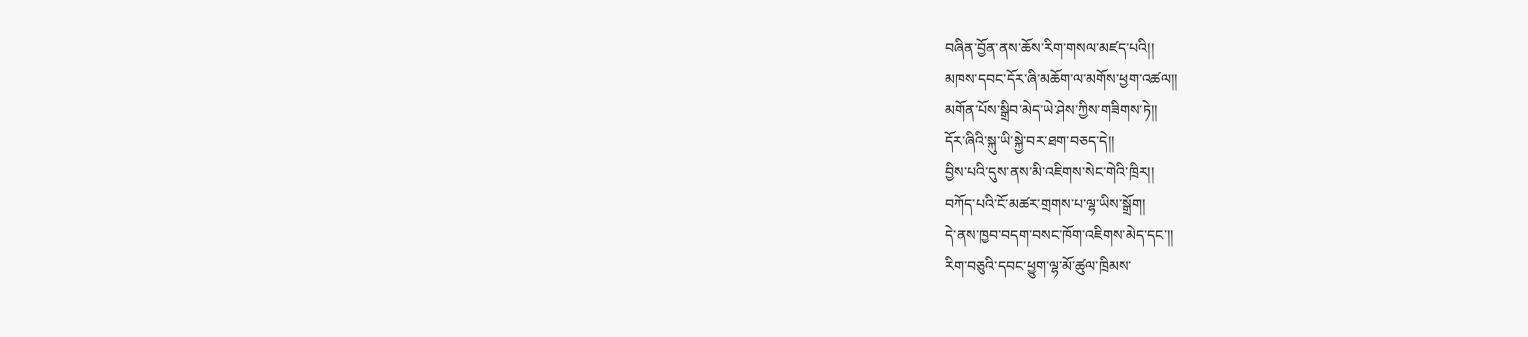བཞིན་བྱོན་ནས་ཆོས་རིག་གསལ་མཛད་པའི།།
མཁས་དབང་དོར་ཞི་མཆོག་ལ་མགོས་ཕྱག་འཚལ།།
མགོན་པོས་སྒྲིབ་མེད་ཡེ་ཤེས་ཀྱིས་གཟིགས་ཏེ།།
དོར་ཞིའི་སྐུ་ཡི་སྐྱེ་བར་ཐག་བཅད་དེ།།
བྱིས་པའི་དུས་ནས་མི་འཇིགས་སེང་གེའི་ཁྲིར།།
བཀོད་པའི་ངོ་མཚར་གྲགས་པ་ལྷ་ཡིས་སྒྲོག།
དེ་ནས་ཁྱབ་བདག་བསང་ཁོག་འཇིགས་མེད་དང་།།
རིག་བཅུའི་དབང་ཕྱུག་ལྷ་མོ་ཚུལ་ཁྲིམས་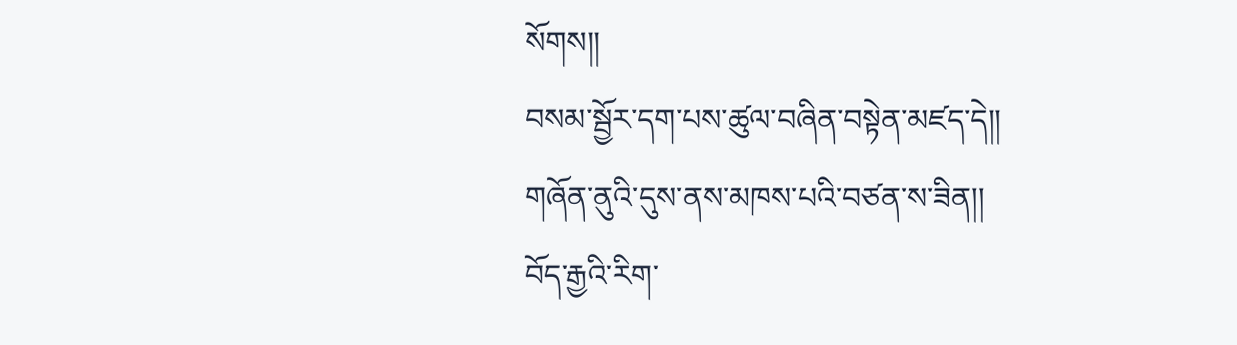སོགས།།
བསམ་སྦྱོར་དག་པས་ཚུལ་བཞིན་བསྟེན་མཛད་དེ།།
གཞོན་ནུའི་དུས་ནས་མཁས་པའི་བཙན་ས་ཟིན།།
བོད་རྒྱའི་རིག་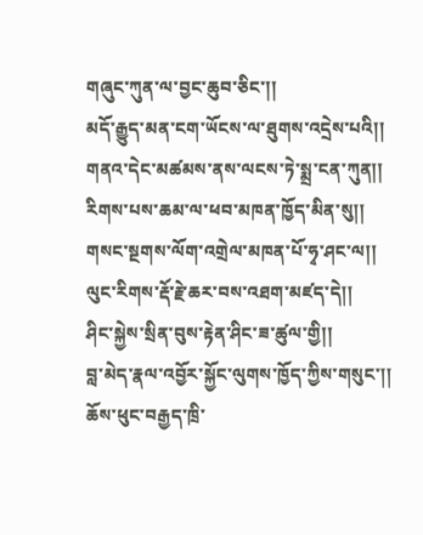གཞུང་ཀུན་ལ་བྱང་ཆུབ་ཅིང་།།
མདོ་རྒྱུད་མན་ངག་ཡོངས་ལ་ཐུགས་འདྲེས་པའི།།
གནའ་དེང་མཚམས་ནས་ལངས་ཏེ་སྨྲ་ངན་ཀུན།།
རིགས་པས་ཆམ་ལ་ཕབ་མཁན་ཁྱོད་མིན་སུ།།
གསང་སྔགས་ལོག་འགྲེལ་མཁན་པོ་ཧྭ་ཤང་ལ།།
ལུང་རིགས་རྡོ་རྗེ་ཆར་བས་འཐག་མཛད་དེ།།
ཤིང་སྐྱེས་སྲིན་བུས་རྟེན་ཤིང་ཟ་ཚུལ་གྱི།།
བླ་མེད་རྣལ་འབྱོར་སྐྱོང་ལུགས་ཁྱོད་ཀྱིས་གསུང་།།
ཆོས་ཕུང་བརྒྱད་ཁྲི་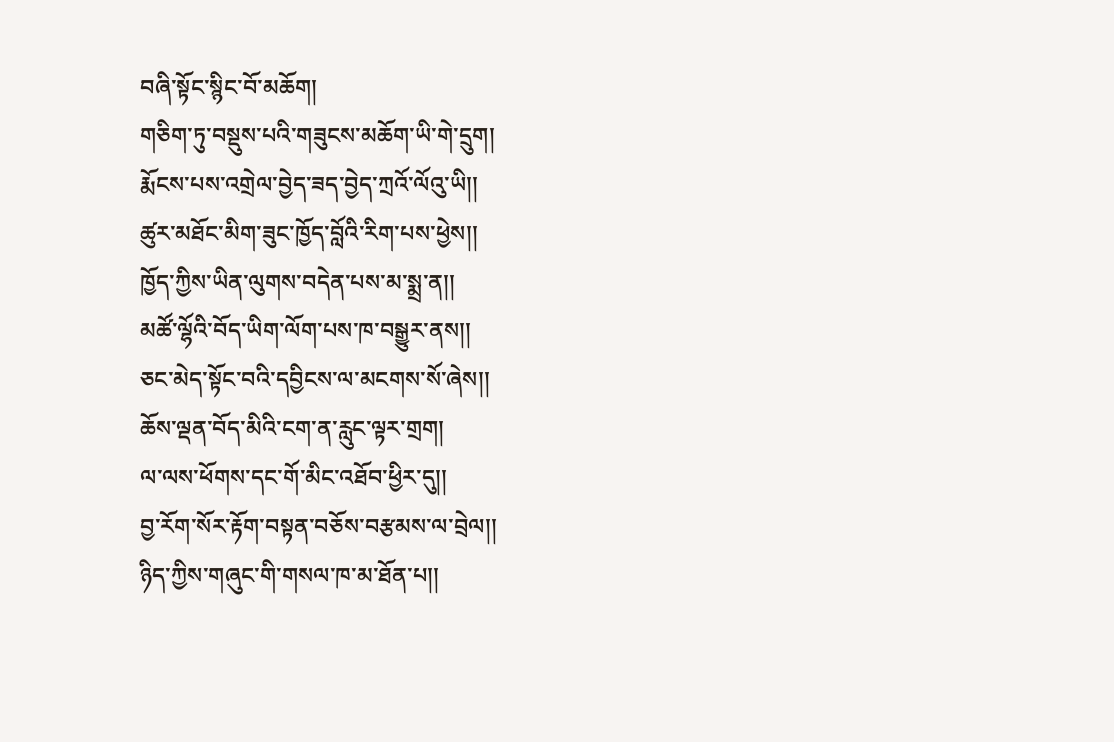བཞི་སྟོང་སྙིང་བོ་མཆོག།
གཅིག་ཏུ་བསྡུས་པའི་གཟུངས་མཆོག་ཡི་གེ་དྲུག།
རྨོངས་པས་འགྲེལ་བྱེད་ཟད་བྱེད་ཀྲའོ་ལོའུ་ཡི།།
ཚུར་མཐོང་མིག་ཟུང་ཁྱོད་བློའི་རིག་པས་ཕྱེས།།
ཁྱོད་ཀྱིས་ཡིན་ལུགས་བདེན་པས་མ་སྨྲ་ན།།
མཚོ་ལྷོའི་བོད་ཡིག་ལོག་པས་ཁ་བསྒྱུར་ནས།།
ཅང་མེད་སྟོང་བའི་དབྱིངས་ལ་མངགས་སོ་ཞེས།།
ཆོས་ལྡན་བོད་མིའི་ངག་ན་རླུང་ལྟར་གྲག།
ལ་ལས་ཕོགས་དང་གོ་མིང་འཐོབ་ཕྱིར་དུ།།
བྱ་རོག་སོར་རྟོག་བསྟན་བཅོས་བརྩམས་ལ་བྲེལ།།
ཉིད་ཀྱིས་གཞུང་གི་གསལ་ཁ་མ་ཐོན་པ།།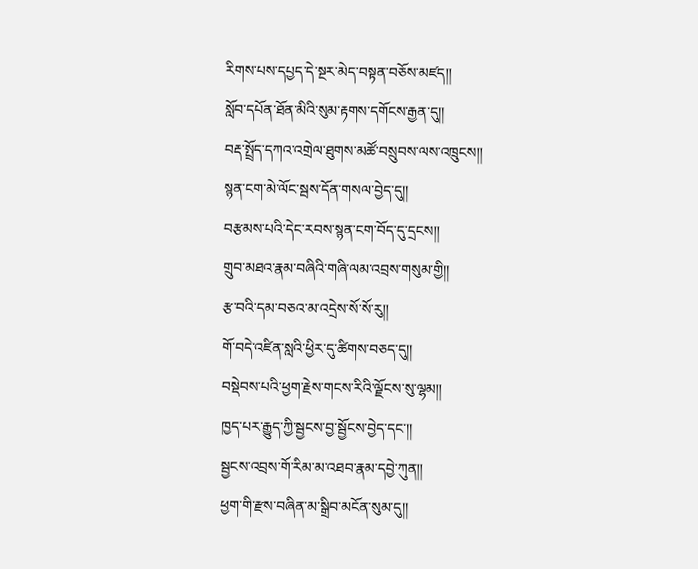རིགས་པས་དཔྱད་དེ་སྔར་མེད་བསྟན་བཅོས་མཛད།།
སློབ་དཔོན་ཐོན་མིའི་སུམ་རྟགས་དགོངས་རྒྱན་དུ།།
བརྡ་སྤྲོད་དཀའ་འགྲེལ་ཐུགས་མཚོ་བསྲུབས་ལས་འཁྲུངས།།
སྙན་ངག་མེ་ལོང་སྦས་དོན་གསལ་བྱེད་དུ།།
བརྩམས་པའི་དེང་རབས་སྙན་ངག་བོད་དུ་དྲངས།།
གྲུབ་མཐའ་རྣམ་བཞིའི་གཞི་ལམ་འབྲས་གསུམ་གྱི།།
རྩ་བའི་དམ་བཅའ་མ་འདྲེས་སོ་སོ་རུ།།
གོ་བདེ་འཛིན་སླའི་ཕྱིར་དུ་ཚིགས་བཅད་དུ།།
བསྡེབས་པའི་ཕྱག་རྗེས་གངས་རིའི་ལྗོངས་སུ་ལྷམ།།
ཁྱད་པར་རྒྱུད་ཀྱི་སྦྱངས་བྱ་སྦྱོངས་བྱེད་དང་།།
སྦྱངས་འབྲས་གོ་རིམ་མ་འཐབ་རྣམ་དབྱེ་ཀུན།།
ཕྱག་གི་རྫས་བཞིན་མ་སྒྲིབ་མངོན་སུམ་དུ།།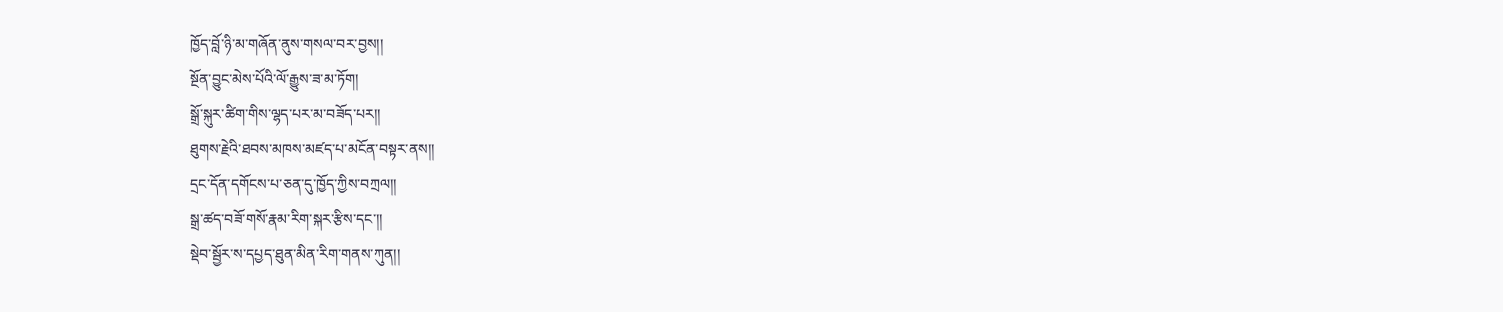ཁྱོད་བློ་ཉི་མ་གཞོན་ནུས་གསལ་བར་བྱས།།
སྔོན་བྱུང་མེས་པོའི་ལོ་རྒྱུས་ཟ་མ་ཏོག།
སྒྲོ་སྐུར་ཚིག་གིས་ལྷད་པར་མ་བཟོད་པར།།
ཐུགས་རྗེའི་ཐབས་མཁས་མཛད་པ་མངོན་བསྟར་ནས།།
དྲང་དོན་དགོངས་པ་ཅན་དུ་ཁྱོད་ཀྱིས་བཀྲལ།།
སྒྲ་ཚད་བཟོ་གསོ་རྣམ་རིག་སྐར་རྩིས་དང་།།
སྡེབ་སྦྱོར་ས་དཔྱད་ཐུན་མིན་རིག་གནས་ཀུན།།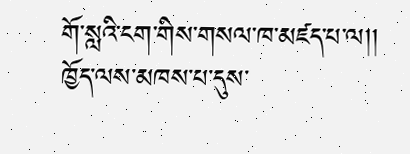གོ་སླའི་ངག་གིས་གསལ་ཁ་མཛད་པ་ལ།།
ཁྱོད་ལས་མཁས་པ་དུས་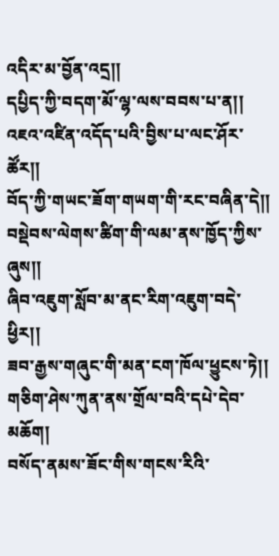འདིར་མ་བྱོན་འདྲ།།
དཔྱིད་ཀྱི་བདག་མོ་ལྷ་ལས་བབས་པ་ན།།
འཇའ་འཛིན་འདོད་པའི་བྱིས་པ་ལང་ཤོར་ཚོར།།
བོད་ཀྱི་གཡང་ཟོག་གཡག་གི་རང་བཞིན་དེ།།
བསྡེབས་ལེགས་ཚིག་གི་ལམ་ནས་ཁྱོད་ཀྱིས་ཞུས།།
ཞིབ་འཇུག་སློབ་མ་ནང་རིག་འཇུག་བདེ་ཕྱིར།།
ཟབ་རྒྱས་གཞུང་གི་མན་ངག་ཁོལ་ཕྱུངས་ཏེ།།
གཅིག་ཤེས་ཀུན་ནས་གྲོལ་བའི་དཔེ་དེབ་མཆོག།
བསོད་ནམས་ཟོང་གིས་གངས་རིའི་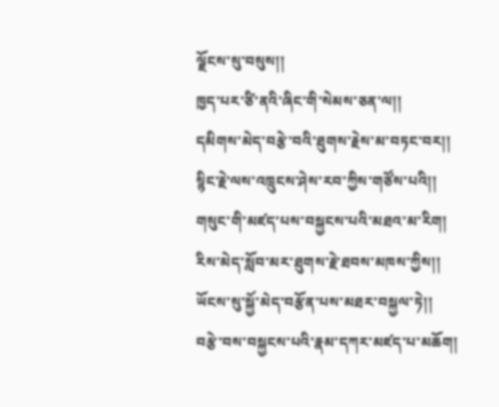ལྗོངས་སུ་བསུས།།
ཁྱད་པར་ཙི་ནའི་ཞིང་གི་སེམས་ཅན་ལ།།
དམིགས་མེད་བརྩེ་བའི་ཐུགས་རྗེས་མ་བཏང་བར།།
སྙིང་རྗེ་ལས་འཁྲུངས་ཤེས་རབ་ཀྱིས་གཙོས་པའི།།
གསུང་གི་མཛད་པས་བསྐྱངས་པའི་མཐའ་མ་རིག།
རིས་མེད་སློབ་མར་ཐུགས་རྗེ་ཐབས་མཁས་ཀྱིས།།
ཡོངས་སུ་སྐྱོ་མེད་བརྩོན་པས་མཐར་བསྐྱལ་ཏེ།།
བརྩེ་བས་བསྐྱངས་པའི་རྣམ་དཀར་མཛད་པ་མཆོག།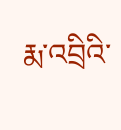རྨ་འབྲིའི་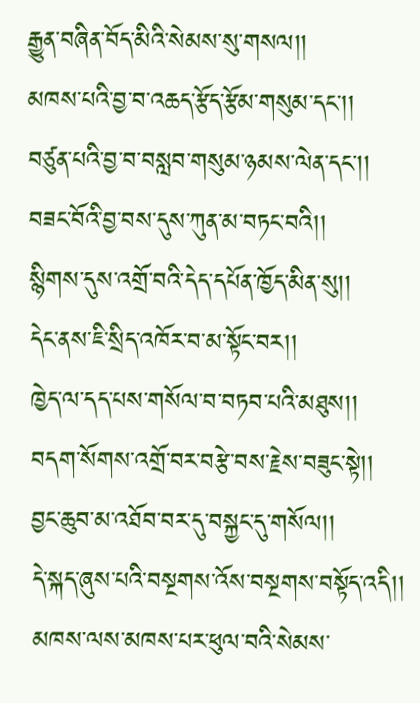རྒྱུན་བཞིན་བོད་མིའི་སེམས་སུ་གསལ།།
མཁས་པའི་བྱ་བ་འཆད་རྩོད་རྩོམ་གསུམ་དང་།།
བཙུན་པའི་བྱ་བ་བསླབ་གསུམ་ཉམས་ལེན་དང་།།
བཟང་བོའི་བྱ་བས་དུས་ཀུན་མ་བཏང་བའི།།
སྙིགས་དུས་འགྲོ་བའི་དེད་དཔོན་ཁྱོད་མིན་སུ།།
དེང་ནས་ཇི་སྲིད་འཁོར་བ་མ་སྟོང་བར།།
ཁྱེད་ལ་དད་པས་གསོལ་བ་བཏབ་པའི་མཐུས།།
བདག་སོགས་འགྲོ་བར་བརྩེ་བས་རྗེས་བཟུང་སྟེ།།
བྱང་ཆུབ་མ་འཐོབ་བར་དུ་བསྐྱང་དུ་གསོལ།།
དེ་སྐད་ཞུས་པའི་བསྔགས་འོས་བསྔགས་བསྟོད་འདི།།
མཁས་ལས་མཁས་པར་ཕུལ་བའི་སེམས་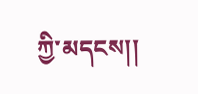ཀྱི་མདངས།།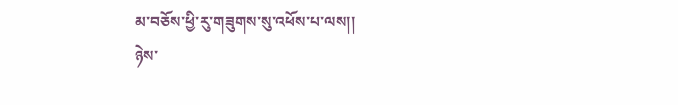མ་བཅོས་ཕྱི་རུ་གཟུགས་སུ་འཕོས་པ་ལས།།
ཉེས་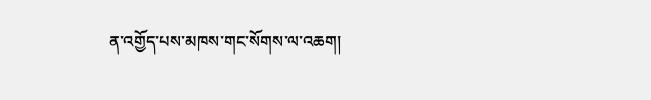ན་འགྱོད་པས་མཁས་གང་སོགས་ལ་འཆག།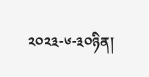༢༠༢༣-༦-༣༠ཉིན།